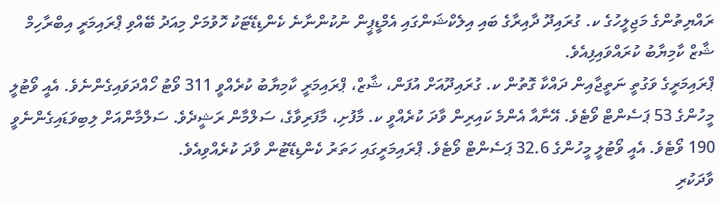ރައްޔިތުންގެ މަޖިލީހުގެ ކ. ގުރައިދޫ ދާއިރާގެ ބައި އިލެކްޝަންގައި އެމްޑީޕީން ނުކުންނާނެ ކެންޑިޑޭޓަކު ހޮވުމަށް މިއަދު ބޭއްވި ޕްރައިމަރީ އިބްރާހިމް ޝާޒް ކާމިޔާބު ކުރައްވައިފިއެވެ.
ޕްރައިމަރީގެ ވަގުތީ ނަތީޖާއިން ދައްކާ ގޮތުން ކ. ގުރައިދޫއަށް އުފަން، ޝާޒް، ޕްރައިމަރީ ކާމިޔާބު ކުރެއްވީ 311 ވޯޓު ހޯއްދަވައިގެންނެވެ. އެއީ ވޯޓުލީ މީހުންގެ 53 ޕަސެންޓް ވޯޓެވެ. އޭނާއާ އެންމެ ކައިރިން ވާދަ ކުރެއްވީ ކ. މާފުށި، މާފަރިވާގެ، ސަލްމާން ރަޝީދެވެ. ސަލްމާންއަށް ލިބިވަޑައިގެންނެވީ 190 ވޯޓެވެ. އެއީ ވޯޓުލީ މީހުންގެ 32.6 ޕަސެންޓް ވޯޓެވެ. ޕްރައިމަރީގައި ހަތަރު ކެންޑިޑޭޓުން ވާދަ ކުރެއްވިއެވެ.
ވާދަކުރި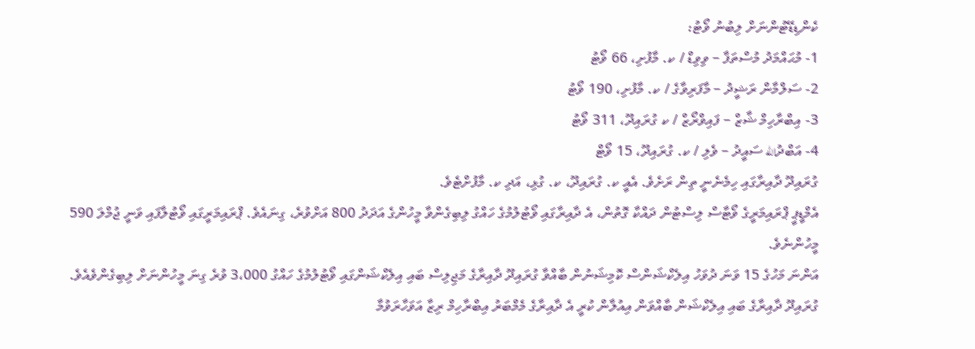ކެންޑިޑޭޓުންނަށް ލިބުނު ވޯޓު:
1- މުޙައްމަދު މުސްތަފާ – ވިވިޑް / ކ. މާފުށި، 66 ވޯޓު
2- ސަލްމާން ރަޝީދު – މާފަރިވާގެ / ކ. މާފުށި، 190 ވޯޓު
3- އިބްރާހިމް ޝާޒް – ފައިވްރޯޒް / ކ ގުރައިދޫ، 311 ވޯޓު
4- އަބްދުالله ސައީދު – ވެލި / ކ. ގުރައިދޫ، 15 ވޯޓް
ގުރައިދޫ ދާއިރާގައި ހިމެނެނީ ތިން ރަށެވެ. އެއީ ކ. ގުރައިދޫ، ކ. ގުޅި، އަދި ކ. މާފުށްޓެވެ.
އެމްޑީޕީ ޕްރައިމަރީގެ ވޯޓާސް ލިސްޓުން ދައްކާ ގޮތުން، އެ ދާއިރާގައި ވޯޓުލުމުގެ ހައްގު ލިބިގެންވާ މީހުންގެ އަދަދު 800 އަށްވުރެ، ގިނައެވެ. ޕްރައިމަރީގައި ވޯޓުލާފައި ވަނީ ޖުމްލަ 590 މީހުންނެވެ.
އަންނަ މަހުގެ 15 ވަނަ ދުވަހު އިލެކްޝަންސް ކޮމިޝަނުން ބާއްވާ ގުރައިދޫ ދާއިރާގެ މަޖިލިސް ބައި އިލެކްޝަންގައި ވޯޓުލުމުގެ ހައްގު 3،000 ވުރެ ގިނަ މީހުންނަށް ލިބިގެންވެއެވެ.
ގުރައިދޫ ދާއިރާގެ ބައި އިލެކްޝަން ބާއްވަން އިއުލާން ކުރީ އެ ދާއިރާގެ މެމްބަރު އިބްރާހިމް ރިޒާ އަވަހާރަވުމާ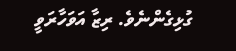ގުޅިގެންނެވެ. ރިޒާ އަވަހާރަވީ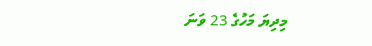މިދިޔަ މަހުގެ 23 ވަނަ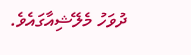ދުވަހު މެލޭޝިއާގައެވެ.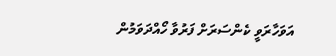އަވަހާރަވީ ކެންސަރަށް ފަރުވާ ހޯއްދަވަމުން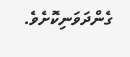ގެންދަވަނިކޮށެވެ.